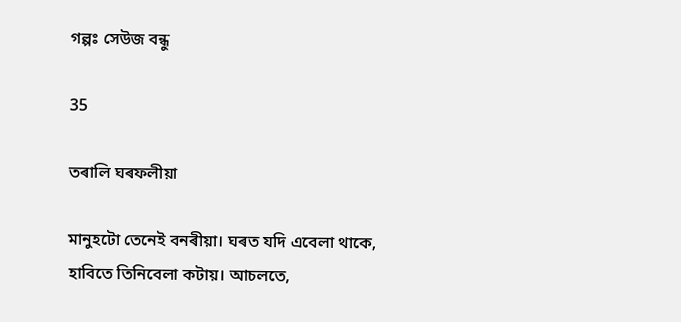গল্পঃ সেউজ বন্ধু

35

তৰালি ঘৰফলীয়া

মানুহটো তেনেই বনৰীয়া। ঘৰত যদি এবেলা থাকে, হাবিতে তিনিবেলা কটায়। আচলতে,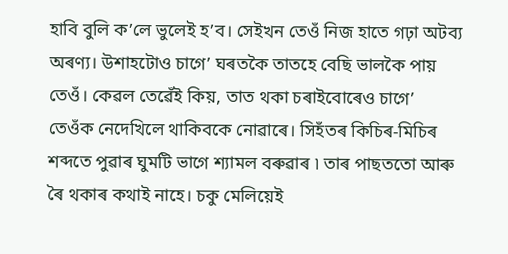হাবি বুলি ক’লে ভুলেই হ’ব। সেইখন তেওঁ নিজ হাতে গঢ়া অটব্য অৰণ্য। উশাহটোও চাগে’ ঘৰতকৈ তাতহে বেছি ভালকৈ পায় তেওঁ। কেৱল তেৱেঁই কিয়, তাত থকা চৰাইবোৰেও চাগে’ তেওঁক নেদেখিলে থাকিবকে নোৱাৰে। সিহঁতৰ কিচিৰ-মিচিৰ শব্দতে পুৱাৰ ঘুমটি ভাগে শ্যামল বৰুৱাৰ ৷ তাৰ পাছততো আৰু ৰৈ থকাৰ কথাই নাহে। চকু মেলিয়েই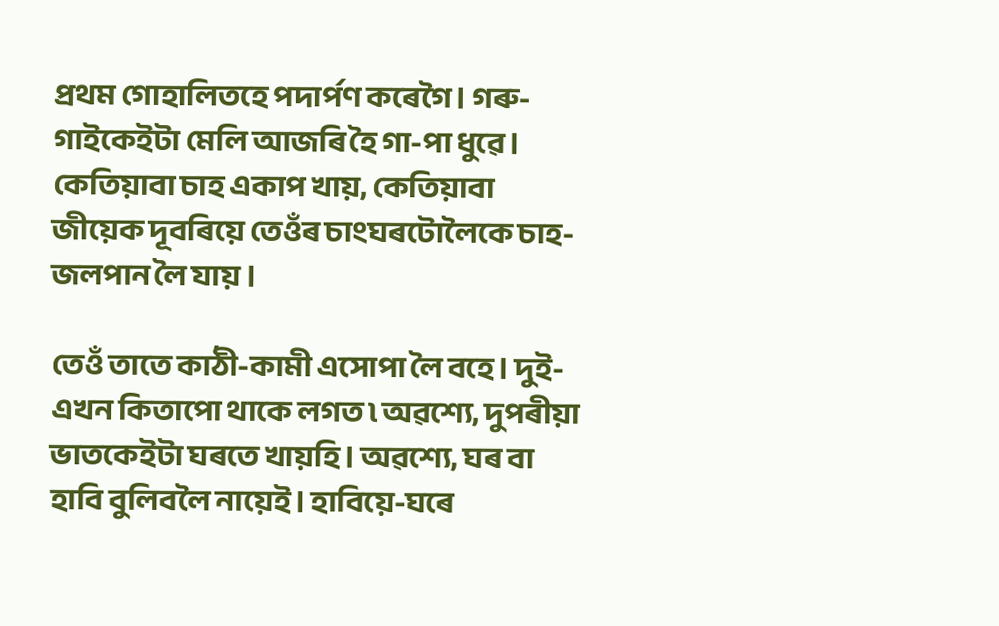প্রথম গোহালিতহে পদার্পণ কৰেগৈ। গৰু-গাইকেইটা মেলি আজৰি হৈ গা-পা ধুৱে। কেতিয়াবা চাহ একাপ খায়, কেতিয়াবা জীয়েক দূবৰিয়ে তেওঁৰ চাংঘৰটোলৈকে চাহ-জলপান লৈ যায় ।

তেওঁ তাতে কাঠী-কামী এসোপা লৈ বহে। দুই-এখন কিতাপো থাকে লগত ৷ অৱশ্যে, দুপৰীয়া ভাতকেইটা ঘৰতে খায়হি। অৱশ্যে, ঘৰ বা হাবি বুলিবলৈ নায়েই। হাবিয়ে-ঘৰে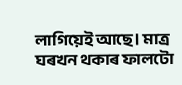লাগিয়েই আছে। মাত্ৰ ঘৰখন থকাৰ ফালটো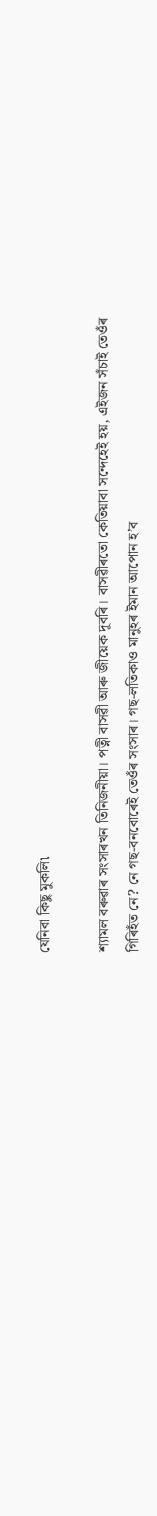যেনিবা কিছু মুকলি৷

শ্যামল বৰুৱাৰ সংসাৰখন তিনিজনীয়া। পত্নী বাসৱী আৰু জীয়েক দূবৰি। বাসৱীৰতো কেতিয়াবা সন্দেহেই হয়, এইজন সঁচাই তেওঁৰ গিৰিহঁত নে? নে গছ-বনবোৰেই তেওঁৰ সংসাৰ। গছ-লতিকাও মানুহৰ ইমান আপোন হ’ব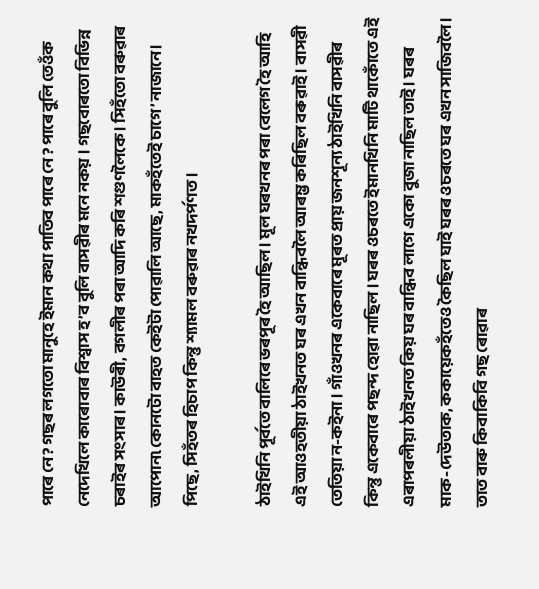পাৰে নে? গছৰ লগতো মানুহে ইমান কথা পাতিব পাৰে নে ? পাৰে বুলি তেওঁক নেদেখিলে কাৰোবাৰ বিশ্বাস হ’ব বুলি বাসৱীৰ মনে নকয় । গছবোৰতো বিভিন্ন চৰাইৰ সংসাৰ। কাউৰী, বগলীৰ পৰা আদি কৰি শগুণলৈকে। সিহঁতো বৰুৱাৰ আপোন৷ কোনটো বাহত কেইটা পোৱালি আছে, মাকহঁতেই চাগে’ নাজানে। পিছে, সিহঁতৰ হিচাপ কিন্তু শ্যামল বৰুৱাৰ নখদর্পণত ।

ঠাইখিনি পূৰ্বতে বালিৰে ভৰপূৰ হৈ আছিল। মূল ঘৰখনৰ পৰা বেলেগ হৈ আহি এই আওহতীয়া ঠাইখনত ঘৰ এখন বান্ধিবলৈ আৰম্ভ কৰিছিল বৰুৱাই। বাসৱী তেতিয়া ন-কইনা । গাঁওখনৰ একেবাৰে মূৰত প্রায় জনশূন্য ঠাইখিনি বাসৱীৰ কিন্তু একেবাৰে পছন্দ হোৱা নাছিল । ঘৰৰ ওচৰতে ইমানখিনি মাটি থাকোঁতে এই এৰাপৰলীয়া ঠাইখনত কিয় ঘৰ বান্ধিব লাগে একো বুজা নাছিল তাই। ঘৰৰ মাক-দেউতাক, ককায়েকহঁতেও কৈছিল ঘাই ঘৰৰ ওচৰতে ঘৰ এখন সাজিবলৈ। তাত বাৰু কিবাকিবি গছ ৰোৱাৰ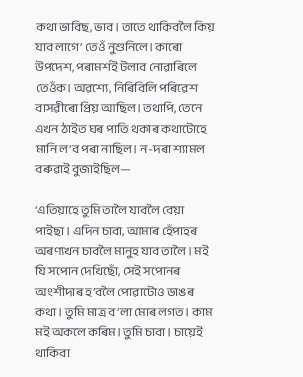কথা ভাবিছ, ভাব। তাতে থাকিবলৈ কিয় যাব লাগে’ তেওঁ নুশুনিলে। কাৰো উপদেশ, পৰামৰ্শই টলাব নোৱাৰিলে তেওঁক। অৱশ্যে, নিৰিবিলি পৰিৱেশ বাসৱীৰো প্ৰিয় আছিল। তথাপি, তেনে এখন ঠাইত ঘৰ পাতি থকাৰ কথাটোহে মানি ল’ব পৰা নাছিল। ন-দৰা শ্যামল বৰুৱাই বুজাইছিল—

‘এতিয়াহে তুমি তালৈ যাবলৈ বেয়া পাইছা। এদিন চাবা, আমাৰ হেঁপাহৰ অৰণ্যখন চাবলৈ মানুহ যাব তালৈ । মই যি সপোন দেখিছোঁ, সেই সপোনৰ অংশীদাৰ হ’বলৈ পোৱাটোও ডাঙৰ কথা। তুমি মাত্ৰ ব’লা মোৰ লগত। কাম মই অকলে কৰিম। তুমি চাবা। চায়েই থাকিবা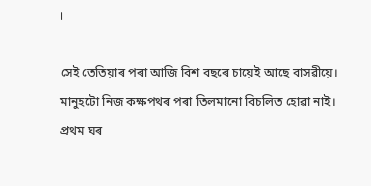।

সেই তেতিয়াৰ পৰা আজি বিশ বছৰে চায়েই আছে বাসৱীয়ে। মানুহটো নিজ কক্ষপথৰ পৰা তিলমানো বিচলিত হোৱা নাই। প্ৰথম ঘৰ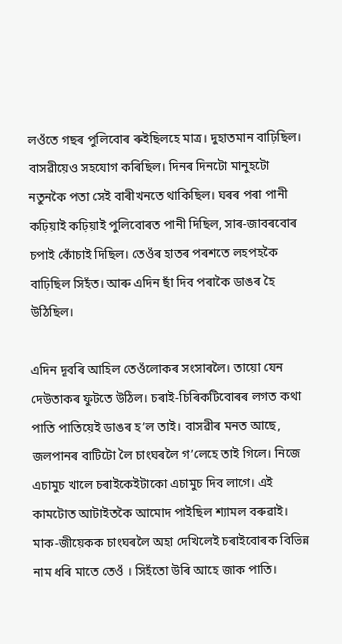লওঁতে গছৰ পুলিবোৰ ৰুইছিলহে মাত্ৰ। দুহাতমান বাঢ়িছিল। বাসৱীয়েও সহযোগ কৰিছিল। দিনৰ দিনটো মানুহটো নতুনকৈ পতা সেই বাৰীখনতে থাকিছিল। ঘৰৰ পৰা পানী কঢ়িয়াই কঢ়িয়াই পুলিবোৰত পানী দিছিল, সাৰ-জাবৰবোৰ চপাই কোঁচাই দিছিল। তেওঁৰ হাতৰ পৰশতে লহপহকৈ বাঢ়িছিল সিহঁত। আৰু এদিন ছাঁ দিব পৰাকৈ ডাঙৰ হৈ উঠিছিল।

এদিন দূবৰি আহিল তেওঁলোকৰ সংসাৰলৈ। তায়ো যেন দেউতাকৰ ফুটতে উঠিল। চৰাই-চিৰিকটিবোৰৰ লগত কথা পাতি পাতিয়েই ডাঙৰ হ’ল তাই। বাসৱীৰ মনত আছে, জলপানৰ বাটিটো লৈ চাংঘৰলৈ গ’লেহে তাই গিলে। নিজে এচামুচ খালে চৰাইকেইটাকো এচামুচ দিব লাগে। এই কামটোত আটাইতকৈ আমোদ পাইছিল শ্যামল বৰুৱাই। মাক-জীয়েকক চাংঘৰলৈ অহা দেখিলেই চৰাইবোৰক বিভিন্ন নাম ধৰি মাতে তেওঁ । সিহঁতো উৰি আহে জাক পাতি।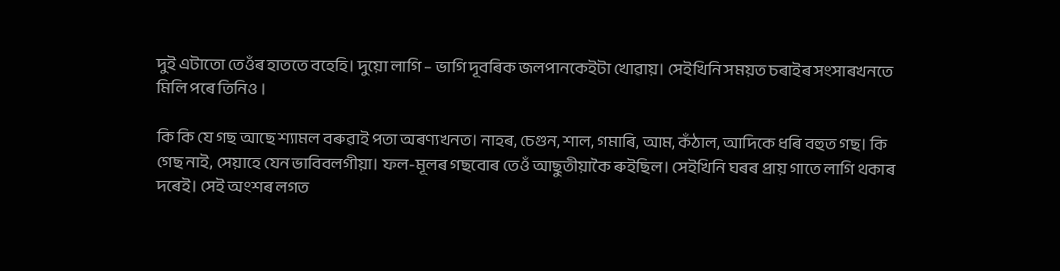দুই এটাতো তেওঁৰ হাততে বহেহি। দুয়ো লাগি – ভাগি দূবৰিক জলপানকেইটা খোৱায়। সেইখিনি সময়ত চৰাইৰ সংসাৰখনতে মিলি পৰে তিনিও ।

কি কি যে গছ আছে শ্যামল বৰুৱাই পতা অৰণ্যখনত। নাহৰ, চেগুন, শাল, গমাৰি, আম, কঁঠাল, আদিকে ধৰি বহুত গছ। কি গেছ নাই, সেয়াহে যেন ভাবিবলগীয়া। ফল-মূলৰ গছবোৰ তেওঁ আছুতীয়াকৈ ৰুইছিল। সেইখিনি ঘৰৰ প্ৰায় গাতে লাগি থকাৰ দৰেই। সেই অংশৰ লগত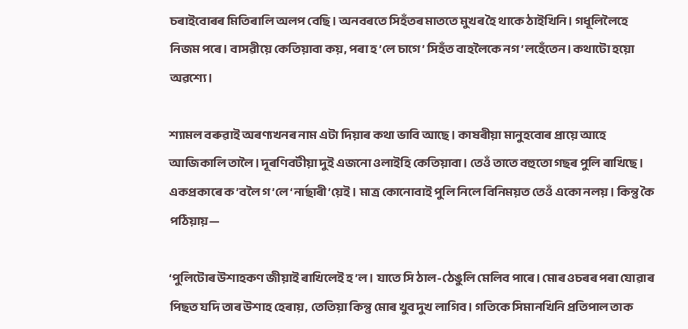চৰাইবোৰৰ মিতিৰালি অলপ বেছি। অনবৰতে সিহঁতৰ মাততে মুখৰ হৈ থাকে ঠাইখিনি। গধূলিলৈহে নিজম পৰে। বাসৱীয়ে কেতিয়াবা কয়, পৰা হ’লে চাগে’ সিহঁত বাহলৈকে নগ’লহেঁতেন। কথাটো হয়ো অৱশ্যে।

শ্যামল বৰুৱাই অৰণ্যখনৰ নাম এটা দিয়াৰ কথা ভাবি আছে। কাষৰীয়া মানুহবোৰ প্ৰায়ে আহে আজিকালি তালৈ। দূৰণিবটীয়া দুই এজনো ওলাইহি কেতিয়াবা। তেওঁ তাতে বহুতো গছৰ পুলি ৰাখিছে। একপ্ৰকাৰে ক’বলৈ গ’লে ‘নাৰ্ছাৰী’য়েই। মাত্ৰ কোনোবাই পুলি নিলে বিনিময়ত তেওঁ একো নলয়। কিন্তু কৈ পঠিয়ায়—

‘পুলিটোৰ উশাহকণ জীয়াই ৰাখিলেই হ’ল। যাতে সি ঠাল-ঠেঙুলি মেলিব পাৰে। মোৰ ওচৰৰ পৰা যোৱাৰ পিছত যদি তাৰ উশাহ হেৰায়, তেতিয়া কিন্তু মোৰ খুব দুখ লাগিব। গতিকে সিমানখিনি প্রতিপাল তাক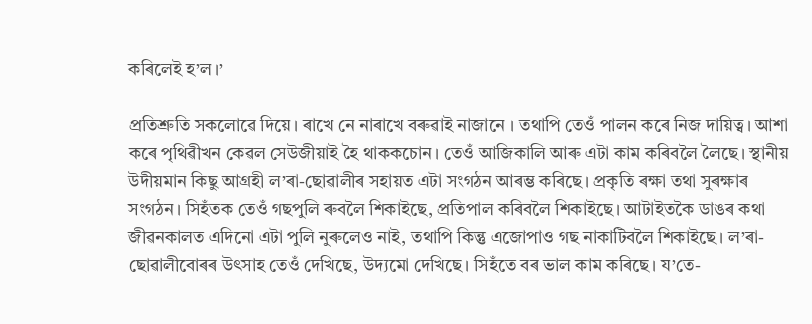কৰিলেই হ’ল।’

প্ৰতিশ্ৰুতি সকলোৱে দিয়ে। ৰাখে নে নাৰাখে বৰুৱাই নাজানে । তথাপি তেওঁ পালন কৰে নিজ দায়িত্ব। আশা কৰে পৃথিৱীখন কেৱল সেউজীয়াই হৈ থাককচোন। তেওঁ আজিকালি আৰু এটা কাম কৰিবলৈ লৈছে। স্থানীয় উদীয়মান কিছু আগ্ৰহী ল’ৰা-ছোৱালীৰ সহায়ত এটা সংগঠন আৰম্ভ কৰিছে। প্ৰকৃতি ৰক্ষা তথা সুৰক্ষাৰ সংগঠন। সিহঁতক তেওঁ গছপুলি ৰুবলৈ শিকাইছে, প্রতিপাল কৰিবলৈ শিকাইছে। আটাইতকৈ ডাঙৰ কথা জীৱনকালত এদিনো এটা পুলি নুৰুলেও নাই, তথাপি কিন্তু এজোপাও গছ নাকাটিবলৈ শিকাইছে। ল’ৰা-ছোৱালীবোৰৰ উৎসাহ তেওঁ দেখিছে, উদ্যমো দেখিছে। সিহঁতে বৰ ভাল কাম কৰিছে। য’তে-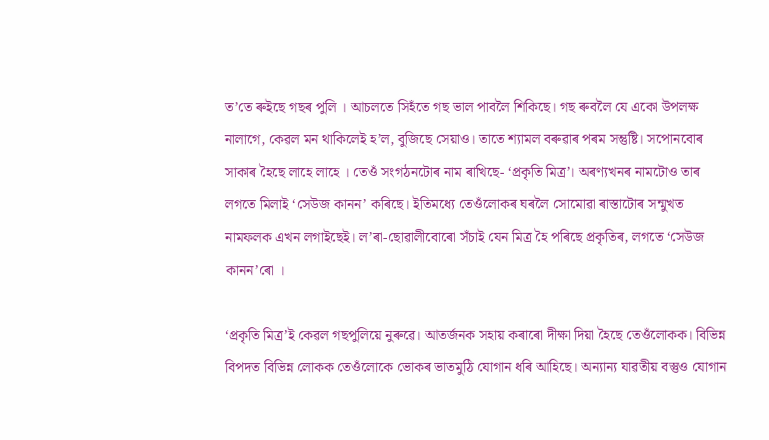ত’তে ৰুইছে গছৰ পুলি । আচলতে সিহঁতে গছ ভাল পাবলৈ শিকিছে। গছ ৰুবলৈ যে একো উপলক্ষ নালাগে, কেৱল মন থাকিলেই হ’ল, বুজিছে সেয়াও। তাতে শ্যামল বৰুৱাৰ পৰম সন্তুষ্টি। সপোনবোৰ সাকাৰ হৈছে লাহে লাহে । তেওঁ সংগঠনটোৰ নাম ৰাখিছে- ‘প্রকৃতি মিত্র’। অৰণ্যখনৰ নামটোও তাৰ লগতে মিলাই ‘সেউজ কানন’ কৰিছে। ইতিমধ্যে তেওঁলোকৰ ঘৰলৈ সোমোৱা ৰাস্তাটোৰ সন্মুখত নামফলক এখন লগাইছেই। ল’ৰা-ছোৱালীবোৰো সঁচাই যেন মিত্ৰ হৈ পৰিছে প্ৰকৃতিৰ, লগতে ‘সেউজ কানন’ৰো ।

‘প্রকৃতি মিত্ৰ’ই কেৱল গছপুলিয়ে নুৰুৱে। আতৰ্জনক সহায় কৰাৰো দীক্ষা দিয়া হৈছে তেওঁলোকক। বিভিন্ন বিপদত বিভিন্ন লোকক তেওঁলোকে ভোকৰ ভাতমুঠি যোগান ধৰি আহিছে। অন্যান্য যাৱতীয় বস্তুও যোগান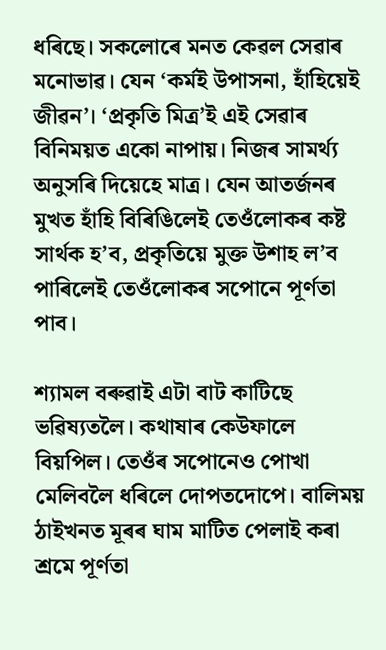ধৰিছে। সকলোৰে মনত কেৱল সেৱাৰ মনোভাৱ। যেন ‘কর্মই উপাসনা, হাঁহিয়েই জীৱন’। ‘প্রকৃতি মিত্ৰ’ই এই সেৱাৰ বিনিময়ত একো নাপায়। নিজৰ সামৰ্থ্য অনুসৰি দিয়েহে মাত্র। যেন আতৰ্জনৰ মুখত হাঁহি বিৰিঙিলেই তেওঁলোকৰ কষ্ট সার্থক হ’ব, প্রকৃতিয়ে মুক্ত উশাহ ল’ব পাৰিলেই তেওঁলোকৰ সপোনে পূর্ণতা পাব।

শ্যামল বৰুৱাই এটা বাট কাটিছে ভৱিষ্যতলৈ। কথাষাৰ কেউফালে বিয়পিল। তেওঁৰ সপোনেও পোখা মেলিবলৈ ধৰিলে দোপতদোপে। বালিময় ঠাইখনত মূৰৰ ঘাম মাটিত পেলাই কৰা শ্ৰমে পূর্ণতা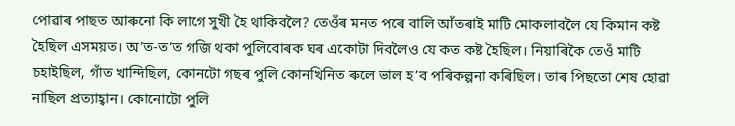পোৱাৰ পাছত আৰুনো কি লাগে সুখী হৈ থাকিবলৈ? তেওঁৰ মনত পৰে বালি আঁতৰাই মাটি মোকলাবলৈ যে কিমান কষ্ট হৈছিল এসময়ত। অ’ত-ত’ত গজি থকা পুলিবোৰক ঘৰ একোটা দিবলৈও যে কত কষ্ট হৈছিল। নিয়াৰিকৈ তেওঁ মাটি চহাইছিল, গাঁত খান্দিছিল, কোনটো গছৰ পুলি কোনখিনিত ৰুলে ভাল হ’ব পৰিকল্পনা কৰিছিল। তাৰ পিছতো শেষ হোৱা নাছিল প্ৰত্যাহ্বান। কোনোটো পুলি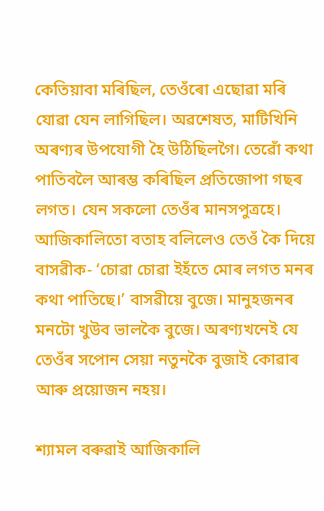কেতিয়াবা মৰিছিল, তেওঁৰো এছোৱা মৰি যোৱা যেন লাগিছিল। অৱশেষত, মাটিখিনি অৰণ্যৰ উপযোগী হৈ উঠিছিলগৈ। তেৱোঁ কথা পাতিবলৈ আৰম্ভ কৰিছিল প্ৰতিজোপা গছৰ লগত। যেন সকলো তেওঁৰ মানসপুত্রহে। আজিকালিতো বতাহ বলিলেও তেওঁ কৈ দিয়ে বাসৱীক- ‘চোৱা চোৱা ইহঁতে মোৰ লগত মনৰ কথা পাতিছে।’ বাসৱীয়ে বুজে। মানুহজনৰ মনটো খুউব ভালকৈ বুজে। অৰণ্যখনেই যে তেওঁৰ সপোন সেয়া নতুনকৈ বুজাই কোৱাৰ আৰু প্ৰয়োজন নহয়।

শ্যামল বৰুৱাই আজিকালি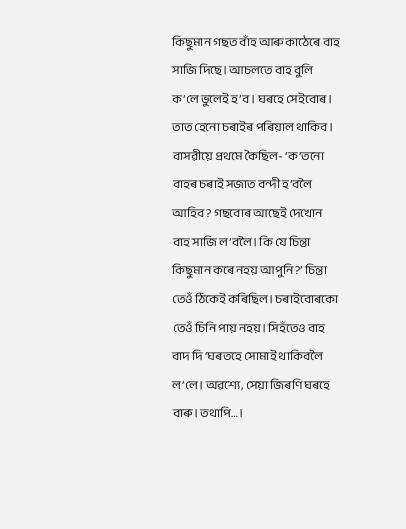কিছুমান গছত বাঁহ আৰু কাঠেৰে বাহ সাজি দিছে। আচলতে বাহ বুলি ক’লে ভুলেই হ’ব। ঘৰহে সেইবোৰ। তাত হেনো চৰাইৰ পৰিয়াল থাকিব। বাসৱীয়ে প্রথমে কৈছিল- ‘ক’তনো বাহৰ চৰাই সজাত বন্দী হ’বলৈ আহিব? গছবোৰ আছেই দেখোন বাহ সাজি ল’বলৈ। কি যে চিন্তা কিছুমান কৰে নহয় আপুনি ?’ চিন্তা তেওঁ ঠিকেই কৰিছিল। চৰাইবোৰকো তেওঁ চিনি পায় নহয়। সিহঁতেও বাহ বাদ দি ‘ঘৰতহে সোমাই থাকিবলৈ ল’লে। অৱশ্যে, সেয়া জিৰণি ঘৰহে বাৰু। তথাপি…।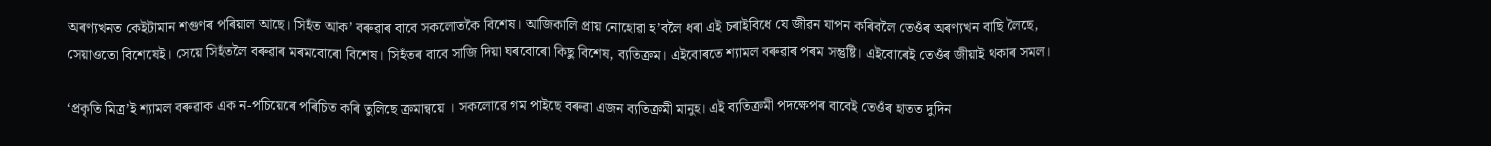অৰণ্যখনত কেইটামান শগুণৰ পৰিয়াল আছে। সিহঁত আক’ বৰুৱাৰ বাবে সকলোতকৈ বিশেষ। আজিকালি প্ৰায় নোহোৱা হ’বলৈ ধৰা এই চৰাইবিধে যে জীৱন যাপন কৰিবলৈ তেওঁৰ অৰণ্যখন বাছি লৈছে, সেয়াওতো বিশেষেই। সেয়ে সিহঁতলৈ বৰুৱাৰ মৰমবোৰো বিশেষ। সিহঁতৰ বাবে সাজি দিয়া ঘৰবোৰো কিছু বিশেষ, ব্যতিক্রম। এইবোৰতে শ্যামল বৰুৱাৰ পৰম সন্তুষ্টি। এইবোৰেই তেওঁৰ জীয়াই থকাৰ সমল।

‘প্রকৃতি মিত্র’ই শ্যামল বৰুৱাক এক ন-পচিয়েৰে পৰিচিত কৰি তুলিছে ক্ৰমান্বয়ে । সকলোৱে গম পাইছে বৰুৱা এজন ব্যতিক্রমী মানুহ। এই ব্যতিক্রমী পদক্ষেপৰ বাবেই তেওঁৰ হাতত দুদিন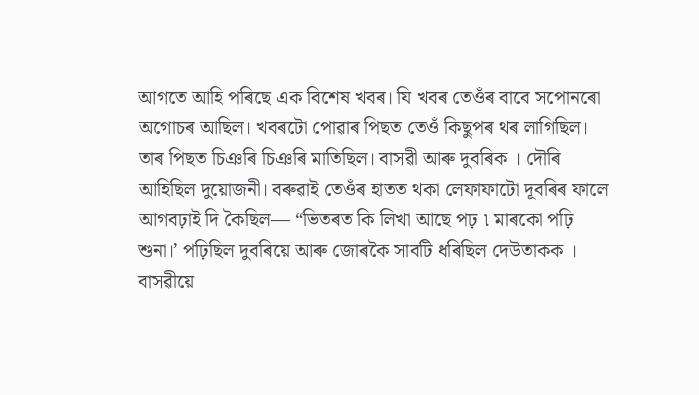আগতে আহি পৰিছে এক বিশেষ খবৰ। যি খবৰ তেওঁৰ বাবে সপোনৰো অগোচৰ আছিল। খবৰটো পোৱাৰ পিছত তেওঁ কিছুপৰ থৰ লাগিছিল। তাৰ পিছত চিঞৰি চিঞৰি মাতিছিল। বাসৱী আৰু দুবৰিক । দৌৰি আহিছিল দুয়োজনী। বৰুৱাই তেওঁৰ হাতত থকা লেফাফাটো দূবৰিৰ ফালে আগবঢ়াই দি কৈছিল— “ভিতৰত কি লিখা আছে পঢ় ৷ মাৰকো পঢ়ি শুনা।’ পঢ়িছিল দুবৰিয়ে আৰু জোৰকৈ সাবটি ধৰিছিল দেউতাকক । বাসৱীয়ে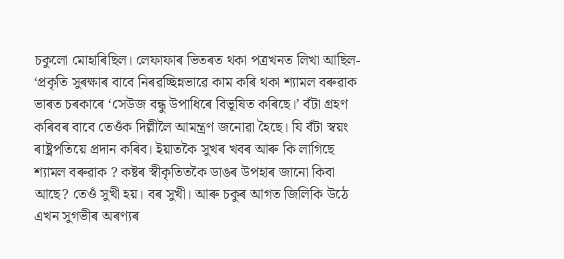চকুলো মোহাৰিছিল। লেফাফাৰ ভিতৰত থকা পত্ৰখনত লিখা আছিল- ‘প্রকৃতি সুৰক্ষাৰ বাবে নিৰৱচ্ছিন্নভাৱে কাম কৰি থকা শ্যামল বৰুৱাক ভাৰত চৰকাৰে ‘সেউজ বন্ধু উপাধিৰে বিভূষিত কৰিছে।’ বঁটা গ্ৰহণ কৰিবৰ বাবে তেওঁক দিল্লীলৈ আমন্ত্ৰণ জনোৱা হৈছে। যি বঁটা স্বয়ং ৰাষ্ট্ৰপতিয়ে প্ৰদান কৰিব। ইয়াতকৈ সুখৰ খবৰ আৰু কি লাগিছে শ্যামল বৰুৱাক ? কষ্টৰ স্বীকৃতিতকৈ ডাঙৰ উপহাৰ জানো কিবা আছে? তেওঁ সুখী হয়। বৰ সুখী। আৰু চকুৰ আগত জিলিকি উঠে এখন সুগভীৰ অৰণ্যৰ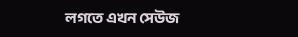লগতে এখন সেউজ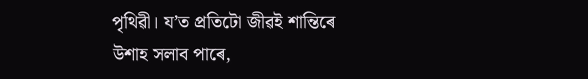পৃথিৱী। য’ত প্ৰতিটো জীৱই শান্তিৰে উশাহ সলাব পাৰে,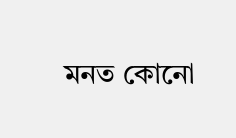মনত কোনো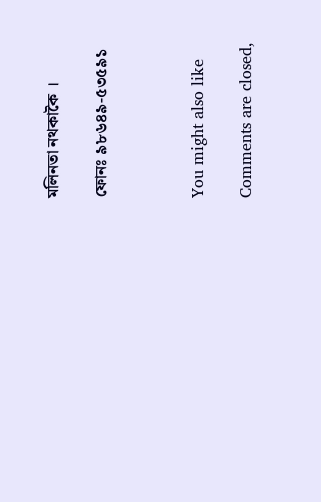মলিনতা নথকাকৈ ।

ফোনঃ ৯৮৬৪৯-৫৩৫৯১



You might also like

Comments are closed,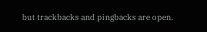but trackbacks and pingbacks are open.